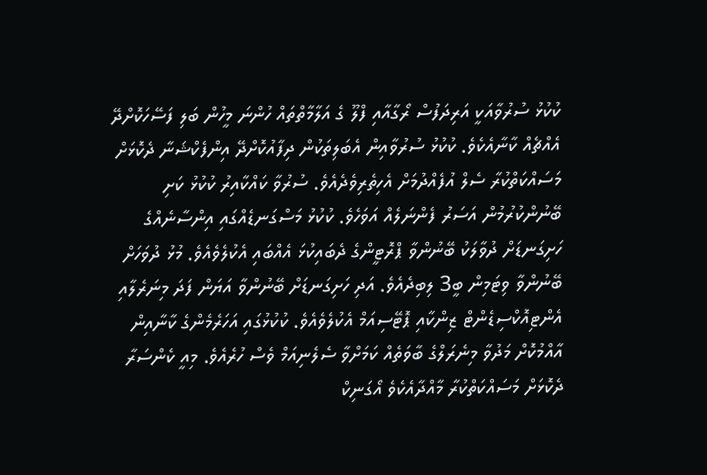ކުކުޅު ސުރުވާއަކީ އަރިދަފުސް ރޯގާއާއި ފްލޫ ގެ އަލާމާތްތައް ހުންނަ މީހުން ބަލި ފަސޭހަކޮށްދޭ އެއްޗެއް ކާނާއެކެވެ. ކުކުޅު ސުރުވާއިން އެބަލިތަކުން ދިފާއުކޮށްދޭ އިންފެކްޝަނާ ދެކޮޅަށް މަސައްކަތްކުރާ ސެލް އުފެއްދުމަށް އެހިތެރިވެދެއެވެ. ސުރުވާ ކައްކާއިރު ކުކުޅު ކަށި ބޭނުންކުރުމުން އަސަރު ފެންނަލެއް އަވަހެވެ. ކުކުޅު މަސްގަނޑެއްގައި އިންސާނެއްގެ ހަށިގަނޑަށް ދުވާލަކު ބޭނުންވާ ޕްރޮޓީންގެ ދެބައިކުޅަ އެއްބައި އެކުލެވެއެވެ. މުޅު ދުވަހަށް ބޭނުންވާ ވިޓަމިން ބީ3 ލިބިދެއެވެ. އަދި ހަށިގަނޑަށް ބޭނުންވާ އަޔަން ފަދަ މިނަރެލާއި އެންޓިއޮކްސިޑެންޓް ޒިންކާއި ޕޮޓޭސިއަމް އެކުލެވެއެވެ. ކުކުޅުގައި އަހަރެމެންގެ ކާނާއިން އާއްމުކޮށް މަދުވާ މިނެރަލްގެ ބާވަތެއް ކަމަށްވާ ސެލެނިއަމް ވެސް ހުރެއެވެ. މިއީ ކެންސަރާ ދެކޮޅަށް މަސައްކަތްކުރާ މާއްދާއެކެވެ އޯގަނިކް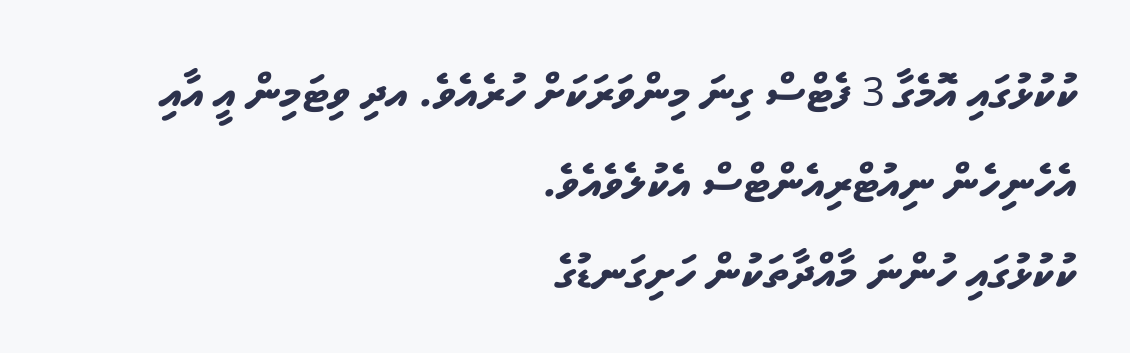ކުކުޅުގައި އޮމެގާ 3 ފެޓްސް ގިނަ މިންވަރަކަށް ހުރެއެވެ. އދި ވިޓަމިން އީ އާއި އެހެނިހެން ނިއުޓްރިއެންޓްސް އެކުލެވެއެވެ.
ކުކުޅުގައި ހުންނަ މާއްދާތަކުން ހަށިގަނޑުގެ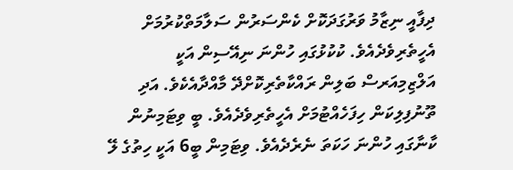ދިފާއީ ނިޒާމު ވަރުގަދަކޮށް ކެންސަރުން ސަލާމަތްކުރުމަށް އެހީތެރިވެދެއެވެ. ކުކުޅުގައި ހުންނަ ނިއޭސިން އަކީ އަލްޒިމިއަރސް ބަލިން ރައްކާތެރިކޮށްދޭ މާއްދާއެކެވެ. އަދި ތޫނުފިލިކަން ހިފަހެއްޓުމަށް އެހީތެރިވެދެއެވެ. ބީ ވިޓަމިނުން ކާނާގައި ހުންނަ ހަކަތަ ނެރެދެއެވެ. ވިޓަމިން ބީ6 އަކީ ހިތުގެ ލޭ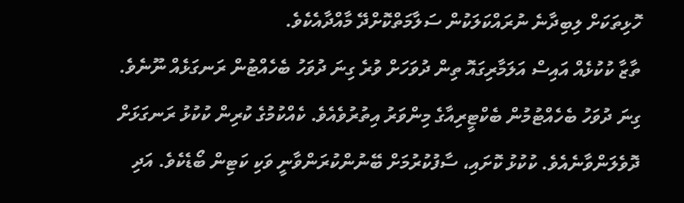ހޮޅިތަކަށް ލިބިދާނެ ނުރައްކަލަކުން ސަލާމަތްކޮށްދޭ މާއްދާއެކެވެ.
ތާޒާ ކުކުޅެއް އައިސް އަލަމާރިގައޮ ތިން ދުވަހަށް ވުރެ ގިނަ ދުވަހު ބެހެއްޓުން ރަނގަޅެއް ނޫނެވެ. ގިނަ ދުވަހު ބެހެއްޓުމުން ބެކްޓީރިއާގެ މިންވަރު އިތުރުވެއެވެ. ކެއްކުމުގެ ކުރިން ކުކުޅު ރަނގަޅަށް ދޮވެލަންވާނެއެވެ. ކުކުޅު ކޮށައި، ސާފުކުރުމަށް ބޭނުންކުރަންވާނީ ވަކި ކަޓިން ބޯޑެކެވެ. އަދި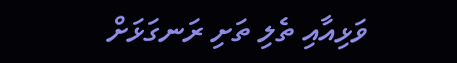ވަޅިއާއި ތެލި ތަށި ރަނގަޅަށް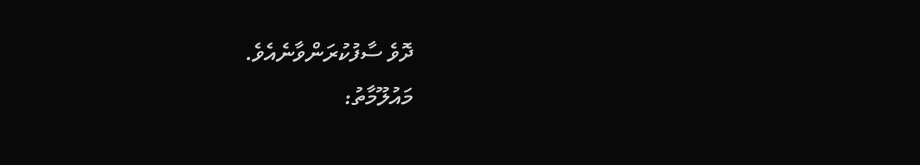ދޮވެ ސާފުކުރަންވާނެއެވެ.
މައުލޫމާތު: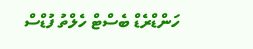ހަންޑްރެޑް ބެސްޓް ހެލްތު ފުޑްސް